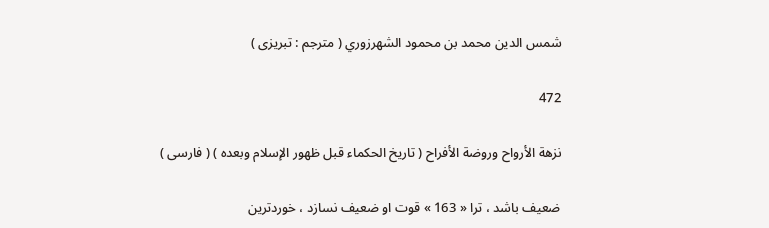شمس الدين محمد بن محمود الشهرزوري ( مترجم : تبريزى )

472

نزهة الأرواح وروضة الأفراح ( تاريخ الحكماء قبل ظهور الإسلام وبعده ) ( فارسى )

ضعيف باشد ، ترا « 163 » قوت او ضعيف نسازد ، خوردترين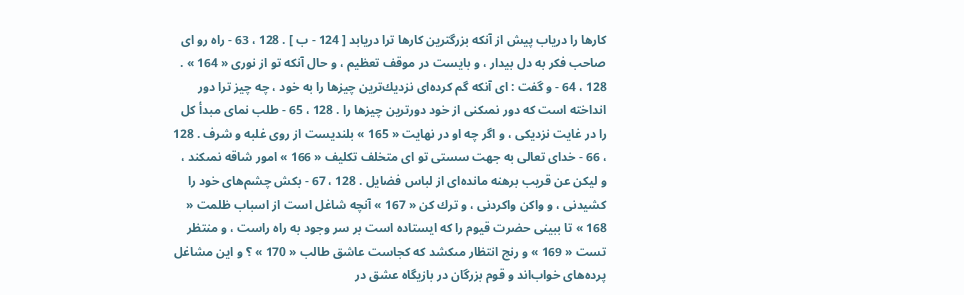كارها را درياب پيش از آنكه بزرگترين كارها ترا دريابد [ 124 - ب ] . 128 ، 63 - راه رو اى صاحب فكر به دل بيدار ، و بايست در موقف تعظيم ، و حال آنكه تو از نورى « 164 » . 128 ، 64 - و گفت : اى آنكه گم كرده‌اى نزديك‌ترين چيزها را به خود ، چه چيز ترا دور انداخته است كه دور نمىكنى از خود دورترين چيزها را . 128 ، 65 - طلب نماى مبدأ كل را در غايت نزديكى ، و اگر چه او در نهايت « 165 » بلنديست از روى غلبه و شرف . 128 ، 66 - خداى تعالى به جهت سستى تو اى متخلف تكليف « 166 » امور شاقه نمىكند ، و ليكن عن قريب برهنه مانده‌اى از لباس فضايل . 128 ، 67 - بكش چشم‌هاى خود را كشيدنى ، و واكن واكردنى ، و ترك كن « 167 » آنچه شاغل است از اسباب ظلمت « 168 » تا ببينى حضرت قيوم را كه ايستاده است بر سر وجود به راه راست ، و منتظر تست « 169 » و رنج انتظار مىكشد كه كجاست عاشق طالب « 170 » ؟ و اين مشاغل پرده‌هاى خواب‌اند و قوم بزرگان در بازيگاه عشق در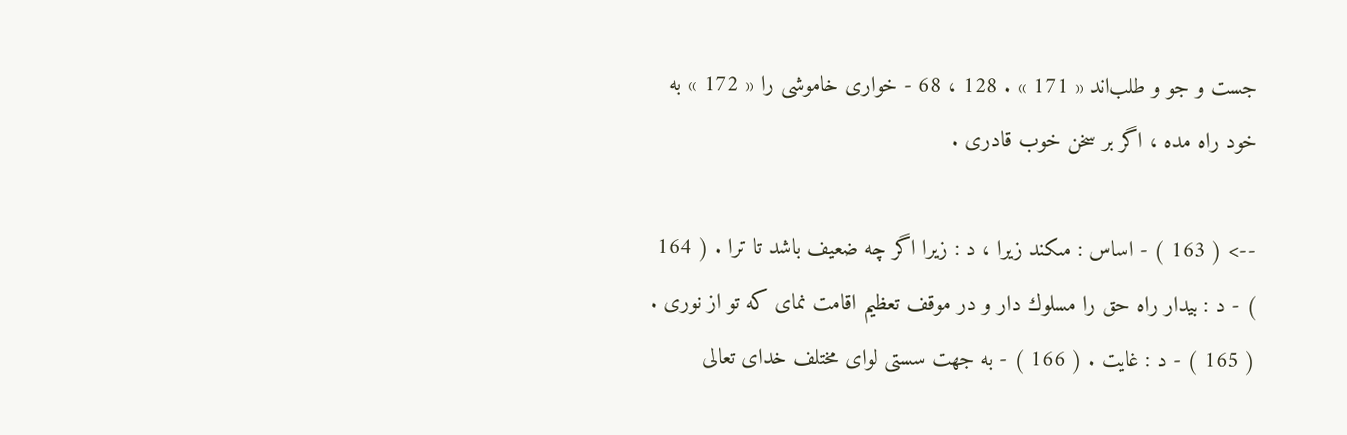جست و جو و طلب‌اند « 171 » . 128 ، 68 - خوارى خاموشى را « 172 » به خود راه مده ، اگر بر سخن خوب قادرى .

--> ( 163 ) - اساس : مىكند زيرا ، د : زيرا اگر چه ضعيف باشد تا ترا . ( 164 ) - د : بيدار راه حق را مسلوك دار و در موقف تعظيم اقامت نماى كه تو از نورى . ( 165 ) - د : غايت . ( 166 ) - به جهت سستى لواى مختلف خداى تعالى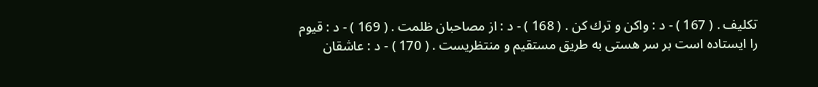تكليف . ( 167 ) - د : واكن و ترك كن . ( 168 ) - د : از مصاحبان ظلمت . ( 169 ) - د : قيوم را ايستاده است بر سر هستى به طريق مستقيم و منتظريست . ( 170 ) - د : عاشقان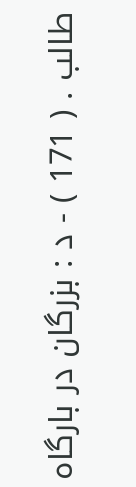طالب . ( 171 ) - د : بزرگان در بارگاه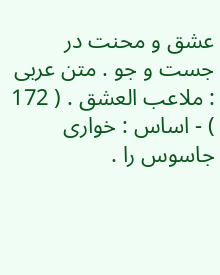عشق و محنت در جست و جو . متن عربى : ملاعب العشق . ( 172 ) - اساس : خوارى جاسوس را .